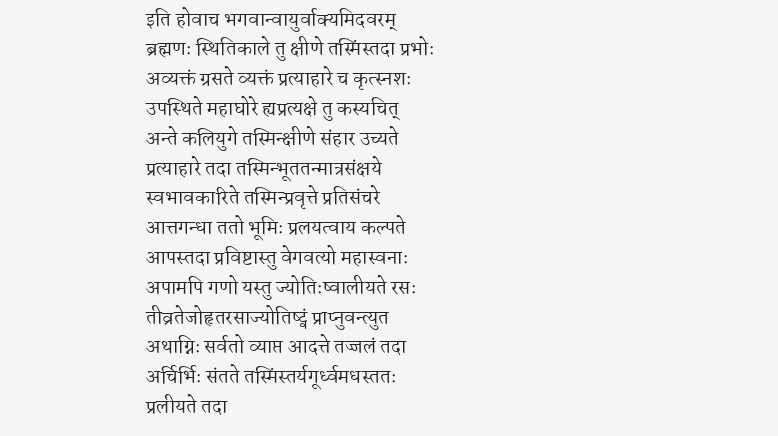इति होवाच भगवान्वायुर्वाक्यमिदवरम्
ब्रह्मणः स्थितिकाले तु क्षीणे तस्मिंस्तदा प्रभोः
अव्यक्तं ग्रसते व्यक्तं प्रत्याहारे च कृत्स्नशः
उपस्थिते महाघोरे ह्यप्रत्यक्षे तु कस्यचित्
अन्ते कलियुगे तस्मिन्क्षीणे संहार उच्यते
प्रत्याहारे तदा तस्मिन्भूततन्मात्रसंक्षये
स्वभावकारिते तस्मिन्प्रवृत्ते प्रतिसंचरे
आत्तगन्धा ततो भूमिः प्रलयत्वाय कल्पते
आपस्तदा प्रविष्टास्तु वेगवत्यो महास्वनाः
अपामपि गणो यस्तु ज्योतिःष्वालीयते रसः
तीव्रतेजोहृतरसाज्योतिष्ट्वं प्राप्नुवन्त्युत
अथाग्निः सर्वतो व्याप्त आदत्ते तज्जलं तदा
अर्चिर्भिः संतते तस्मिंस्तर्यगूर्ध्वमधस्ततः
प्रलीयते तदा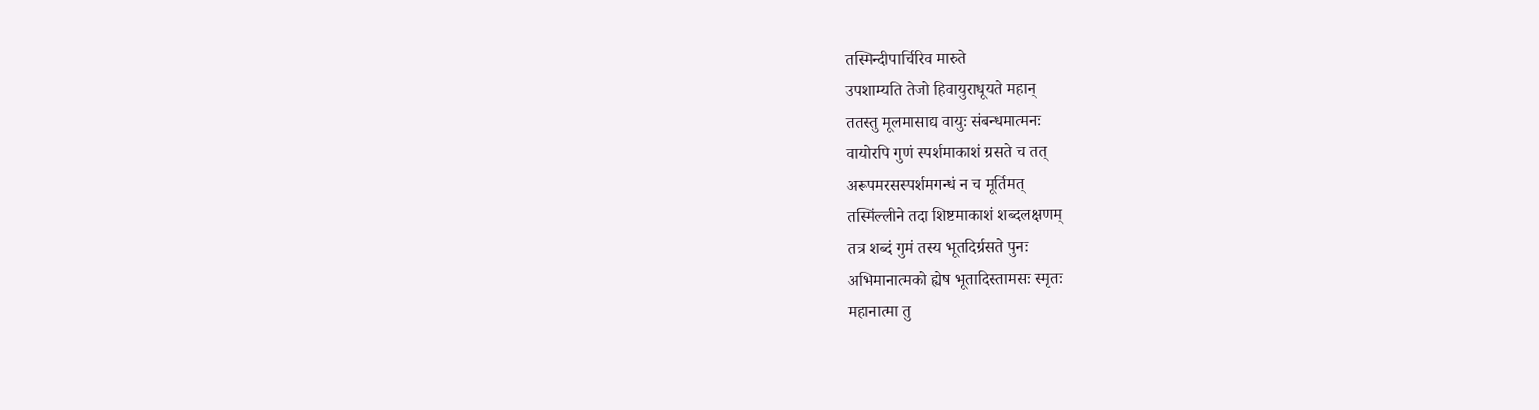तस्मिन्दीपार्चिरिव मारुते
उपशाम्यति तेजो हिवायुराधूयते महान्
ततस्तु मूलमासाद्य वायुः संबन्धमात्मनः
वायोरपि गुणं स्पर्शमाकाशं ग्रसते च तत्
अरूपमरसस्पर्शमगन्धं न च मूर्तिमत्
तस्मिंल्लीने तदा शिष्टमाकाशं शब्दलक्षणम्
तत्र शब्दं गुमं तस्य भूतदिर्ग्रसते पुनः
अभिमानात्मको ह्येष भूतादिस्तामसः स्मृतः
महानात्मा तु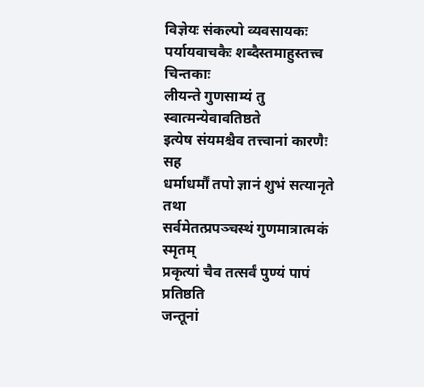विज्ञेयः संकल्पो व्यवसायकः
पर्यायवाचकैः शब्दैस्तमाहुस्तत्त्व चिन्तकाः
लीयन्ते गुणसाम्यं तु स्वात्मन्येवावतिष्ठते
इत्येष संयमश्चैव तत्त्वानां कारणैः सह
धर्माधर्मौं तपो ज्ञानं शुभं सत्यानृते तथा
सर्वमेतत्प्रपञ्चस्थं गुणमात्रात्मकं स्मृतम्
प्रकृत्यां चैव तत्सर्वं पुण्यं पापं प्रतिष्ठति
जन्तूनां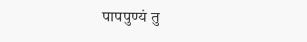पापपुण्यं तु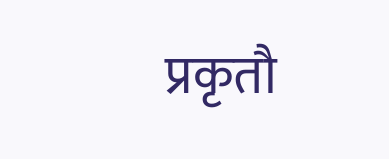प्रकृतौ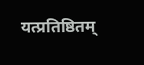यत्प्रतिष्ठितम्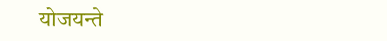योजयन्ते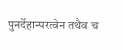पुनर्देहान्परत्वेन तथैव च